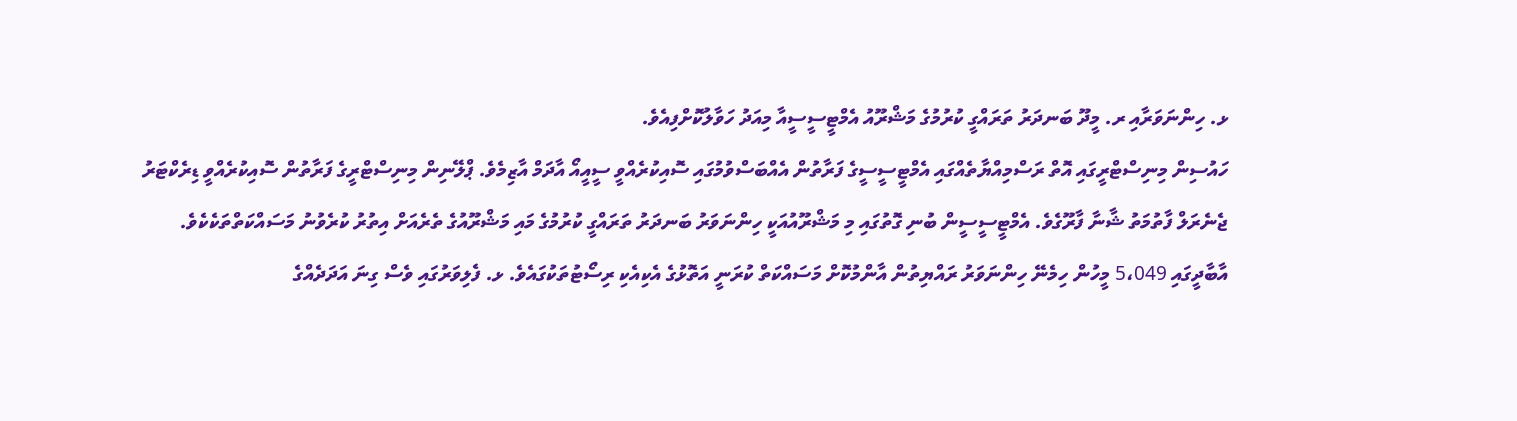ޅ. ހިންނަވަރާއި ރ. މީދޫ ބަނދަރު ތަރައްގީ ކުރުމުގެ މަޝްރޫއު އެމްޓީސީސީއާ މިއަދު ހަވާލުކޮށްފިއެވެ.
ހައުސިން މިނިސްޓްރީގައި އޮތް ރަސްމިއްޔާތެއްގައި އެމްޓީސީސީގެ ފަރާތުން އެއްބަސްވުމުގައި ސޮއިކުރެއްވީ ސީއީއޯ އާދަމް އާޒިމެވެ. ޕްލޭނިން މިނިސްޓްރީގެ ފަރާތުން ސޮއިކުރެއްވީ ޑިރެކްޓަރު ޖެނެރަލް ފާތުމަތު ޝާނާ ފާރޫގެވެ. އެމްޓީސީސީން ބުނި ގޮތުގައި މި މަޝްރޫއުއަކީ ހިންނަވަރު ބަނދަރު ތަރައްގީ ކުރުމުގެ މައި މަޝްރޫއުގެ ތެރެއަށް އިތުރު ކުރެވުނު މަސައްކަތްތަކެކެވެ.
އާބާދީގައި 5،049 މީހުން ހިމެނޭ ހިންނަވަރު ރައްޔިތުން އާންމުކޮށް މަސައްކަތް ކުރަނީ އަތޮޅުގެ އެކިއެކި ރިސޯޓުތަކުގައެވެ. ޅ. ފެލިވަރުގައި ވެސް ގިނަ އަދަދެއްގެ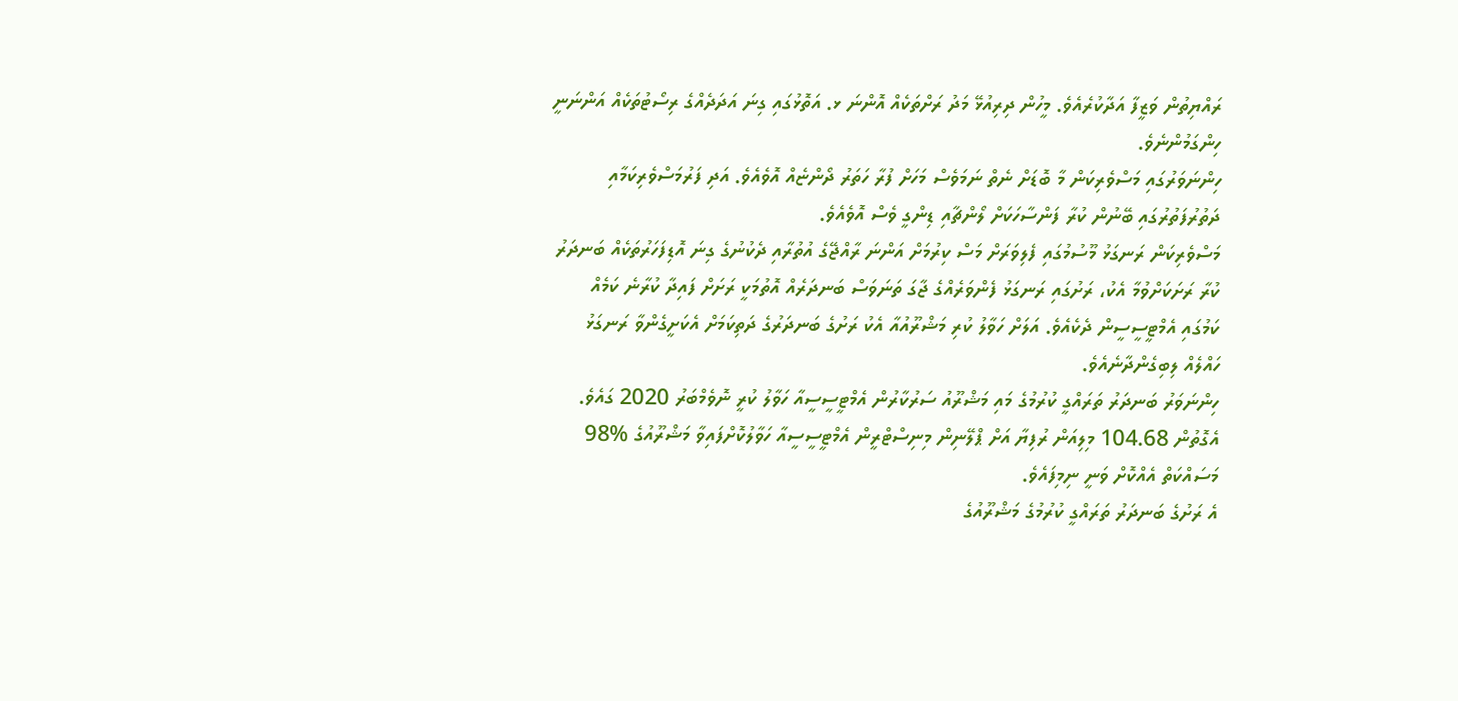ރައްޔިތުން ވަޒީފާ އަދާކުރެއެވެ. މީހުން ދިރިއުޅޭ މަދު ރަށްތަކެއް އޮންނަ ޅ. އަތޮޅުގައި ގިނަ އަދަދެއްގެ ރިސޯޓުތަކެއް އަންނަނީ ހިންގަމުންނެވެ.
ހިންނަވަރުގައި މަސްވެރިކަން މާ ބޮޑަށް ނެތް ނަމަވެސް މަހަށް ފުރާ ހަތަރު ދޯންޏެއް އޮވެއެވެ. އަދި ފަރުމަސްވެރިކަމާއި ދަތުރުފަތުރުގައި ބޭނުން ކުރާ ފަންސާހަކަށް ލޯންޗާއި ޑިންގީ ވެސް އޮވެއެވެ.
މަސްވެރިކަން ރަނގަޅު މޫސުމުގައި ފެލިވަރަށް މަސް ކިރުމަށް އަންނަ ރާއްޖޭގެ އުތުރާއި ދެކުނުގެ ގިނަ އޮޑިފަހަރުތަކެއް ބަނދަރު ކުރާ ރަށަކަށްވުމާ އެކު، ރަށުގައި ރަނގަޅު ފެންވަރެއްގެ ޖާގަ ތަނަވަސް ބަނދަރެއް އޮތުމަކީ ރަށަށް ފައިދާ ކުރާނެ ކަމެއް ކަމުގައި އެމްޓީސީސީން ދެކެއެވެ. އަލަށް ހަވާލު ކުރި މަޝްރޫއުއާ އެކު ރަށުގެ ބަނދަރުގެ ދަތިކަމަށް އެކަށީގެންވާ ރަނގަޅު ހައްލެއް ލިބިގެންދާނެއެވެ.
ހިންނަވަރު ބަނދަރު ތަރައްގީ ކުރުމުގެ މައި މަޝްރޫއު ސަރުކާރުން އެމްޓީސީސީއާ ހަވާލު ކުރީ ނޮވެމްބަރު 2020 ގައެވެ. އެގޮތުން 104.68 މިލިއަން ރުފިޔާ އަށް ޕްލޭނިން މިނިސްޓްރީން އެމްޓީސީސީއާ ހަވާލުކޮށްފައިވާ މަޝްރޫއުގެ %98 މަސައްކަތް އެއްކޮށް ވަނީ ނިމިފައެވެ.
އެ ރަށުގެ ބަނދަރު ތަރައްގީ ކުރުމުގެ މަޝްރޫއުގެ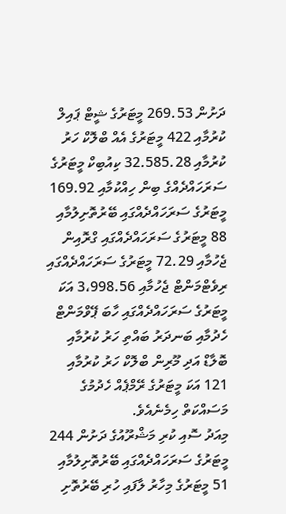ދަށުން 269.53 މީޓަރުގެ ޝީޓް ޕައިލް ކުރުމާއި 422 މީޓަރުގެ އެއް ބްލޮކް ހަރު ކުރުމާއި 32.585.28 ކިއުބިކް މީޓަރުގެ ސަރަހައްދެއްގެ ބިން ހިއްކުމާއި 169.92 މީޓަރުގެ ސަރަހައްދެއްގައި ބޭރުތޮށިލުމާއި 88 މީޓަރުގެ ސަރަހައްދެއްގައި ގްރޮއިން ޖެހުމާއި 72.29 މީޓަރުގެ ސަރަހައްދެއްގައި ރިވެޓްމަންޓް ޖެހުމާއި 3،998.56 އަކަ މީޓަރުގެ ސަރަހައްދެއްގައި ހާބަ ޕޭވްމަންޓް ހެދުމާއި ބަނދަރު ބައްތި ހަރު ކުރުމާއި ބޮލާޑް އަދި މޫރިން ބްލޮކް ހަރު ކުރުމާއި 121 އަކަ މީޓަރުގެ ރޭމްޕެއް ހެދުމުގެ މަސައްކަތް ހިމެނެއެވެ.
މިއަދު ސޮއި ކުރި މަޝްރޫއުގެ ދަށުން 244 މީޓަރުގެ ސަރަހައްދެއްގައި ބޭރުތޮށިލުމާއި 51 މީޓަރުގެ މިހާރު ލާފައި ހުރި ބޭރުތޮށި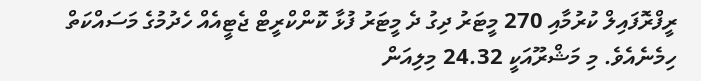ރީފްރޮފައިލް ކުރުމާއި 270 މީޓަރު ދިގު ދެ މީޓަރު ފުޅާ ކޮންކްރީޓް ޖެޓީއެއް ހެދުމުގެ މަސައްކަތް ހިމެނެއެވެ. މި މަޝްރޫއަކީ 24.32 މިލިއަން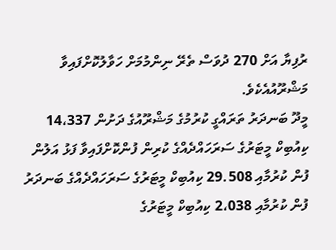ރުފިޔާ އަށް 270 ދުވަސް ތެރޭ ނިންމުމަށް ހަވާލުކޮށްފައިވާ މަޝްރޫއުއެކެވެ.
މީދޫ ބަނދަރު ތަރައްގީ ކުރުމުގެ މަޝްރޫއުގެ ދަށުން 14،337 ކިއުބިކް މީޓަރުގެ ސަރަހައްދެއްގެ ކުރިން ފުންކޮށްފައިވާ ފަޅު އަލުން ފުން ކުރުމާއި 29.508 ކިއުބިކް މީޓަރުގެ ސަރަހައްދެއްގެ ބަނދަރު ފުން ކުރުމާއި 2،038 ކިއުބިކް މީޓަރުގެ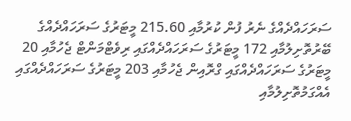ސަރަހައްދެއްގެ ނެރު ފުން ކުރުމާއި 215.60 މީޓަރުގެ ސަރަހައްދެއްގެ ބޭރުތޮށިލުމާއި 172 މީޓަރުގެ ސަރަހައްދެއްގައި ރިވެޓްމަންޓް ޖެހުމާއި 20 މީޓަރުގެ ސަރަހައްދެއްގައި ގްރޮއިން ޖެހުމާއި 203 މީޓަރުގެ ސަރަހައްދެއްގައި އެއްގަމުތޮށިލުމާއި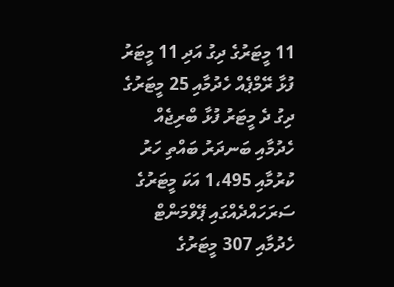11 މީޓަރުގެ ދިގު އަދި 11 މީޓަރު ފުޅާ ރޭމްޕެއް ހެދުމާއި 25 މީޓަރުގެ ދިގު ދެ މީޓަރު ފުޅާ ބްރިޖެއް ހެދުމާއި ބަނދަރު ބައްތި ހަރު ކުރުމާއި 1،495 އަކަ މީޓަރުގެ ސަރަހައްދެއްގައި ޕޭވްމަންޓް ހެދުމާއި 307 މީޓަރުގެ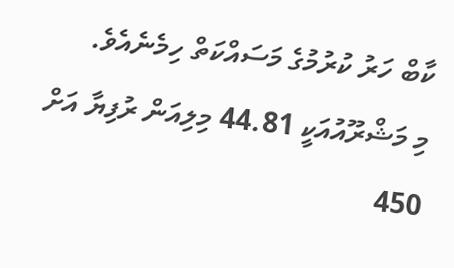ކާބް ހަރު ކުރުމުގެ މަސައްކަތް ހިމެނެއެވެ.
މި މަޝްރޫއުއަކީ 44.81 މިލިއަން ރުފިޔާ އަށް 450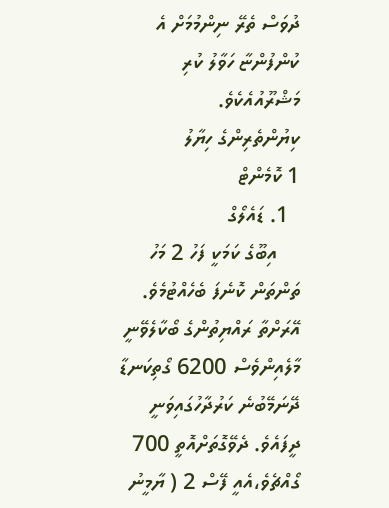ދުވަސް ތެރޭ ނިންމުމަށް އެ ކުންފުންޏާ ހަވާލު ކުރި މަޝްރޫއުއެކެވެ.
ކިޔުންތެރިންގެ ހިޔާލު
1 ކޮމެންޓް
  1. ޑައެލޯގް
    އިބޫގެ ކަމަކީ ފަހު 2 މަހު ތަންތަން ކޮނެފަ ބެހެއްޓުމެވެ. އޭރަށްތާ ރައްޔިތުންގެ ބޯކާލެވޭނީ މާލެއިންވެސް 6200 ގޯތިކަނޑާ ދޭނަމޭބުނެ ކަރުދާހުގައިވަނީ ދީފައެވެ. ދެވޭގޮތަށްއޮތީ 700 ގޯއްޗެވެ،އެއީ ފޭސް 2 ( ޔާމީނު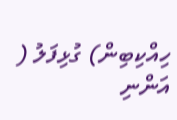ހިއްކިބިން) ގުޅިފަލު ( އަންނި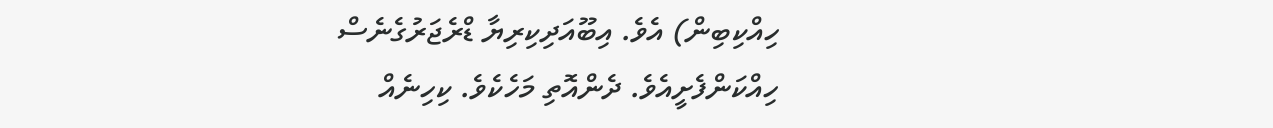ހިއްކިބިން) އެވެ. އިބޫއަދިކިރިޔާ ޑްރެޖަރުގެނެސް ހިއްކަންފެށީއެވެ. ދެންއޮތި މަހެކެވެ. ކިހިނެއް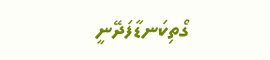ގޯތިކަނޑާފަދޭނީ